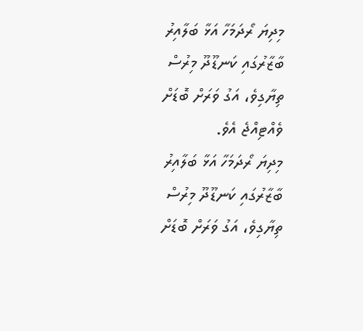މިދިޔަ ރޯދަމަހާ އަޅާ ބަލާއިރު ބާޒާރުގައި ކަނޑޫދޫ މިރުސް ތިޔާގިވެ، އަގު ވަރަށް ބޮޑަށް ވެއްޓިއްޖެ އެވެ.
މިދިޔަ ރޯދަމަހާ އަޅާ ބަލާއިރު ބާޒާރުގައި ކަނޑޫދޫ މިރުސް ތިޔާގިވެ، އަގު ވަރަށް ބޮޑަށް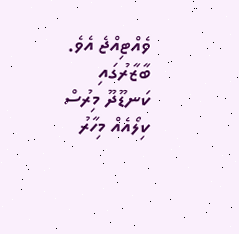ވެއްޓިއްޖެ އެވެ.
ބާޒާރުގައި ކަނޑޫދޫ މިރުސް ކިލޯއެއް މިހާރު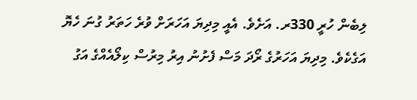ލިބެން ހުރީ 330ރ. އަށެވެ. އެއީ މިދިޔަ އަހަރަށް ވުރެ ހަތަރު ގުނަ ހެޔޮ އަގެކެވެ. މިދިޔަ އަހަރުގެ ރޯދަ މަސް ފެށުނު އިރު މިރުސް ކިލޯއެއްގެ އަގު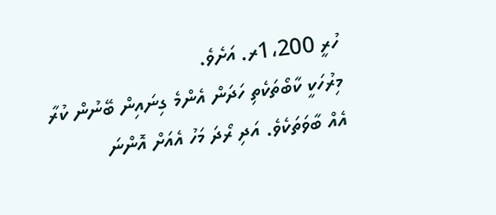ހުރީ 1،200ރ. އަށެވެ.
މިރުހަކީ ކާބޯތަކެތި ހަދަން އެންމެ ގިނައިން ބޭނުން ކުރާ އެއް ބާވަތަކެވެ. އަދި ރޯދަ މަހު އެއަށް އޮންނަ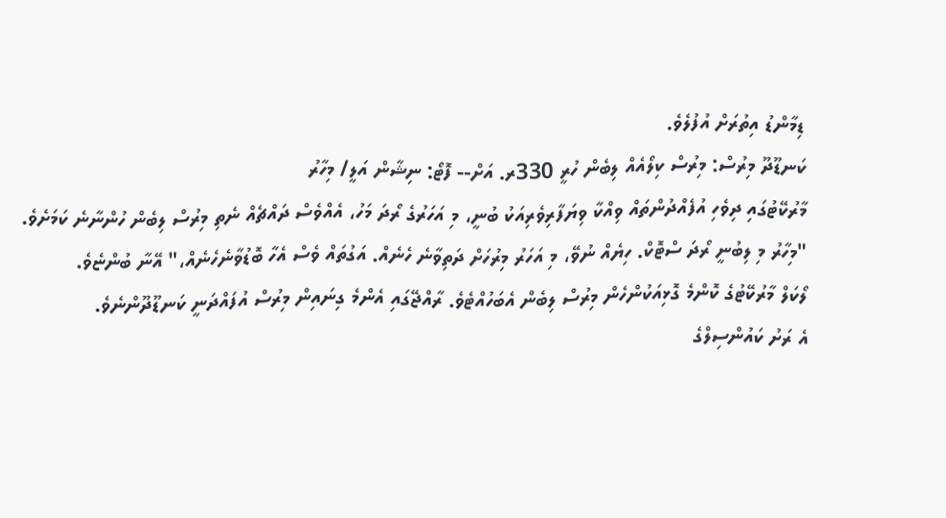ޑިމާންޑު އިތުރަށް އުފުލެވެ.
ކަނޑޫދޫ މިރުސް: މިރުސް ކިލޯއެއް ލިބެން ހުރީ 330ރ. އަށް-- ފޮޓޯ: ނިޝާން އަލީ/ މިހާރު
މާރުކޭޓުގައި ދިވެހި އުފެއްދުންތައް ވިއްކާ ވިޔަފާރިވެރިއަކު ބުނީ، މި އަހަރުގެ ރޯދަ މަހު، އެއްވެސް ދައްޗެއް ނެތި މިރުސް ލިބެން ހުންނާނެ ކަމަށެވެ.
"މިހާރު މި ލިބުނީ ރޯދަ ސްޓޮކް. ހިޔެއް ނުވޭ، މި އަހަރު މިރުހަށް ދަތިވާނެ ހެނެއް. އަގުތައް ވެސް އެހާ ބޮޑުވާނެހެނެއް،" އޭނާ ބުންޏެވެ.
ލޯކަލް މާރުކޭޓުގެ ކޮންމެ ގޮޅިއަކުންހެން މިރުސް ލިބެން އެބަހުއްޓެވެ. ރާއްޖޭގައި އެންމެ ގިނައިން މިރުސް އުފައްދަނީ ކަނޑޫދޫންނެވެ.
އެ ރަށު ކައުންސިލްގެ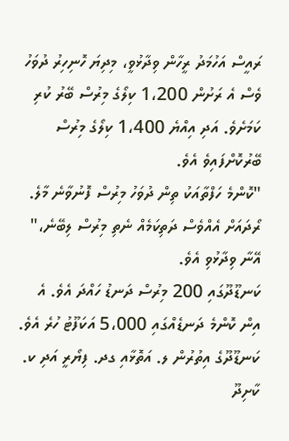ރައީސް އަހުމަދު ރީހާން ވިދާޅުވީ، މިދިޔަ ހޮނިހިރު ދުވަހު ވެސް އެ ރަށުން 1،200 ކިލޯގެ މިރުސް ބޭރު ކުރި ކަމަށެވެ. އަދި އިއްޔެ 1،400 ކިލޯގެ މިރުސް ބޭރުކޮށްފައިވެ އެވެ.
"ކޮންމެ ހަފްތާއަކު ތިން ދުވަހު މިރުސް ފޮނުވާނެ މާލެ. ރޯދައަށް އެއްވެސް ދަތިކަމެއް ނެތި މިރުސް ލިބޭނެ،" އޭނާ ވިދާޅުވި އެވެ.
ކަނޑޫދޫގައި 200 މިރުސް ދަނޑު ހައްދަ އެވެ. އެ އިން ކޮންމެ ދަނޑެއްގައި 5،000 އަކަފޫޓު ހުރެ އެވެ. ކަނޑޫދޫގެ އިތުރުން ލ. އަތޮޅާއި ގދ. ފިޔޯރީ އަދި ކ. ކާށިދޫ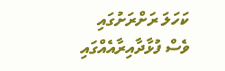ކަހަލަ ރަށްރަށުގައި ވެސް ފުޅާދާއިރާއެއްގައި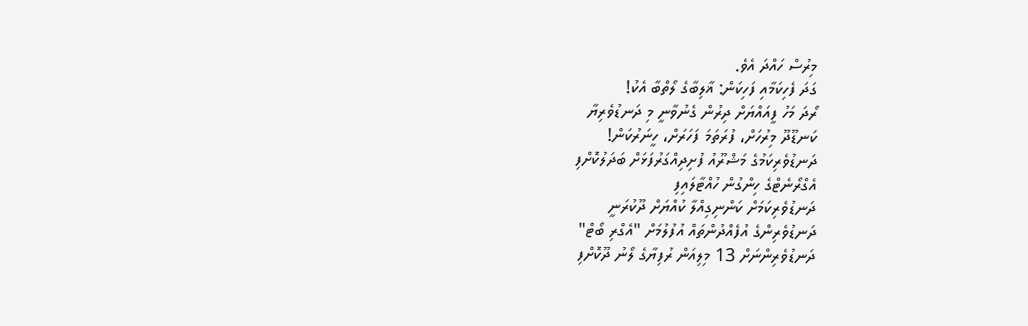މިރުސް ހައްދަ އެވެ.
ގަދަ ފެހިކަމާއި ފަހިކަން: ޣާލިބާގެ ލޯތްބާ އެކު!
ރޯދަ މަހު ފީއައްޔަށް ދިރުން ގެނުވާނީ މި ދަނޑުވެރިޔާ
ކަނޑޫދޫ މިރުހަށް، ފުރަތަމަ ފަހަރަށް، ހީނަރުކަން!
ދަނޑުވެރިކަމުގެ މަޝްރޫއު ފުށިދިއްގަރުފަޅަށް ބަދަލުކޮށްފި
އެގްރޯނެޓްގެ ހިންގުން ހުއްޓާލައިފި
ދަނޑުވެރިކަމަށް ކަންނިގިއްލާ ކުއްޔަށް ދޫކުރަނީ
ދަނޑުވެރިންގެ އުފެއްދުންތައް އުފުލުމަށް "އެގްރި ބޯޓް"
ދަނޑުވެރިންނަށް 13 މިލިއަން ރުފިޔާގެ ލޯނު ދޫކޮށްފި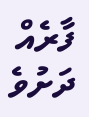ފާރެއް ދަށުވެ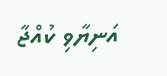އަނިޔާވި ކުއްޖާ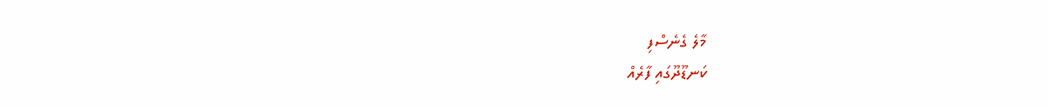މާލެ ގެނެސްފި
ކަނޑޫދޫގައި ފާރެއް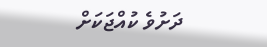ދަށުވެ ކުއްޖަކަށް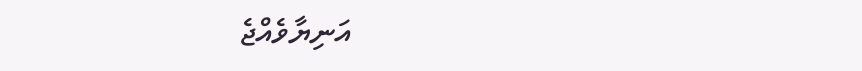އަނިޔާވެއްޖެ